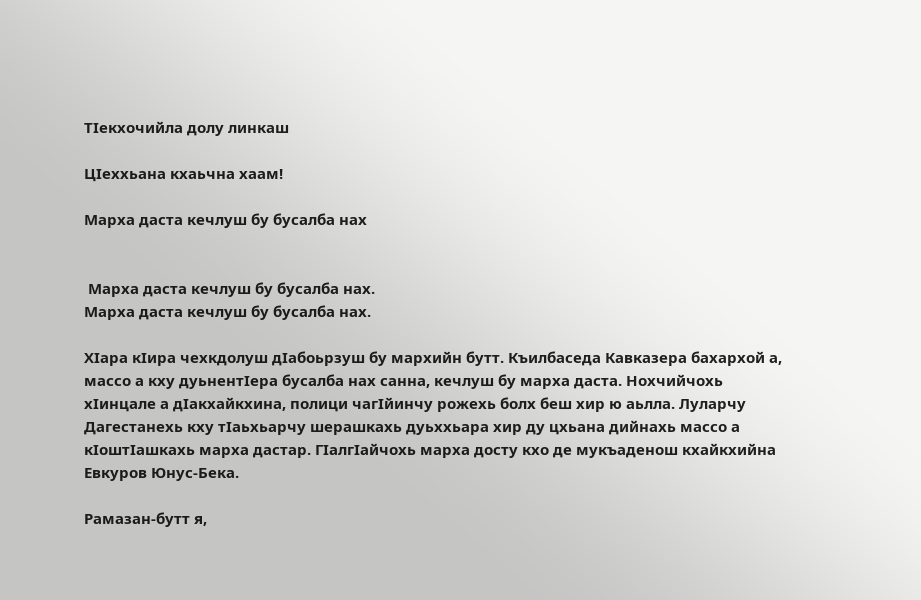ТIекхочийла долу линкаш

ЦIеххьана кхаьчна хаам!

Марха даста кечлуш бу бусалба нах


 Марха даста кечлуш бу бусалба нах.
Марха даста кечлуш бу бусалба нах.

ХIара кIира чехкдолуш дIабоьрзуш бу мархийн бутт. Къилбаседа Кавказера бахархой а, массо а кху дуьнентIера бусалба нах санна, кечлуш бу марха даста. Нохчийчохь хIинцале а дIакхайкхина, полици чагIйинчу рожехь болх беш хир ю аьлла. Луларчу Дагестанехь кху тIаьхьарчу шерашкахь дуьххьара хир ду цхьана дийнахь массо а кIоштIашкахь марха дастар. ГIалгIайчохь марха досту кхо де мукъаденош кхайкхийна Евкуров Юнус-Бека.

Рамазан-бутт я,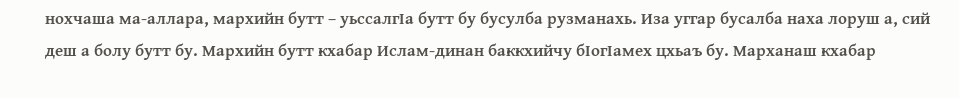нохчаша ма-аллара, мархийн бутт – уьссалгIа бутт бу бусулба рузманахь. Иза уггар бусалба наха лоруш а, сий деш а болу бутт бу. Мархийн бутт кхабар Ислам-динан баккхийчу бIогIамех цхьаъ бу. Марханаш кхабар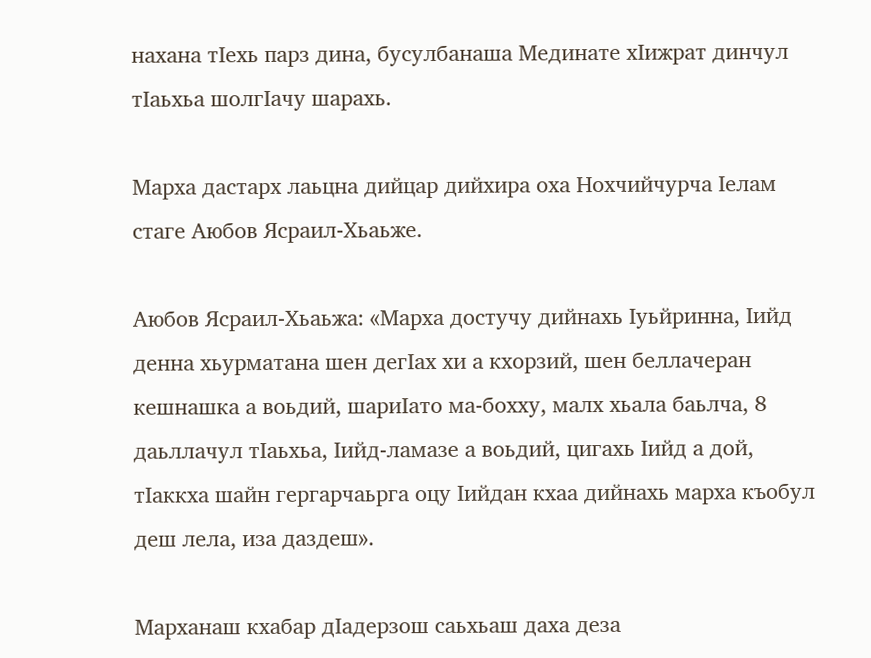нахана тIехь парз дина, бусулбанаша Мединате хIижрат динчул тIаьхьа шолгIачу шарахь.

Марха дастарх лаьцна дийцар дийхира оха Нохчийчурча Iелам стаге Аюбов Ясраил-Хьаьже.

Аюбов Ясраил-Хьаьжа: «Марха достучу дийнахь Iуьйринна, Iийд денна хьурматана шен дегIах хи а кхорзий, шен беллачеран кешнашка а воьдий, шариIато ма-бохху, малх хьала баьлча, 8 даьллачул тIаьхьа, Iийд-ламазе а воьдий, цигахь Iийд а дой, тIаккха шайн гергарчаьрга оцу Iийдан кхаа дийнахь марха къобул деш лела, иза даздеш».

Марханаш кхабар дIадерзош саьхьаш даха деза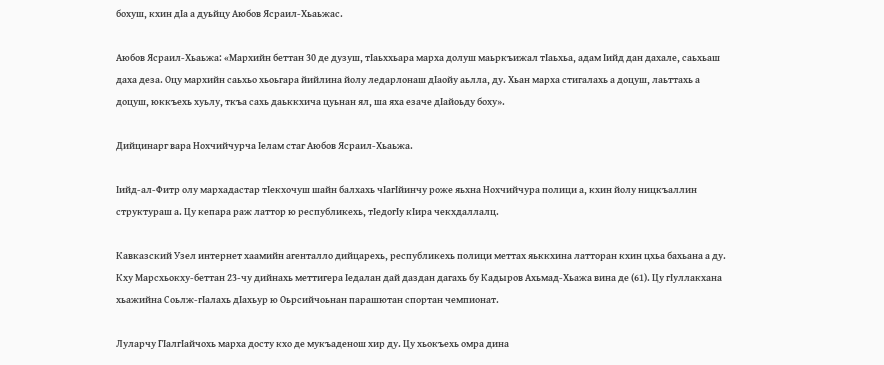бохуш, кхин дIа а дуьйцу Аюбов Ясраил-Хьаьжас.

Аюбов Ясраил-Хьаьжа: «Мархийн беттан 30 де дузуш, тIаьххьара марха долуш маьркъижал тIаьхьа, адам Iийд дан дахале, саьхьаш даха деза. Оцу мархийн саьхьо хьоьгара йийлина йолу ледарлонаш дIаойу аьлла, ду. Хьан марха стигалахь а доцуш, лаьттахь а доцуш, юккъехь хуьлу, ткъа сахь даьккхича цуьнан ял, ша яха езаче дIайоьду боху».

Дийцинарг вара Нохчийчурча Iелам стаг Аюбов Ясраил-Хьаьжа.

Iийд-ал-Фитр олу мархадастар тIекхочуш шайн балхахь чIагIйинчу роже яьхна Нохчийчура полици а, кхин йолу ницкъаллин структураш а. Цу кепара раж латтор ю республикехь, тIедогIу кIира чекхдаллалц.

Кавказский Узел интернет хаамийн агенталло дийцарехь, республикехь полици меттах яьккхина латторан кхин цхьа бахьана а ду. Кху Марсхьокху-беттан 23-чу дийнахь меттигера Iедалан дай даздан дагахь бу Кадыров Ахьмад-Хьажа вина де (61). Цу гIуллакхана хьажийна Соьлж-гIалахь дIахьур ю Оьрсийчоьнан парашютан спортан чемпионат.

Луларчу ГIалгIайчохь марха досту кхо де мукъаденош хир ду. Цу хьокъехь омра дина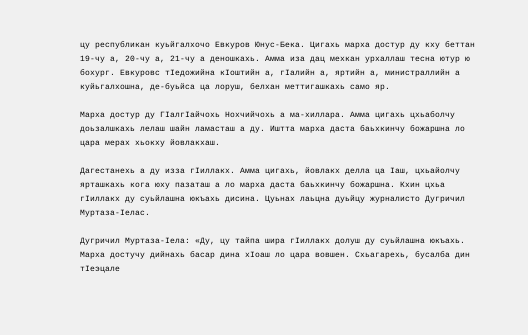цу республикан куьйгалхочо Евкуров Юнус-Бека. Цигахь марха достур ду кху беттан 19-чу а, 20-чу а, 21-чу а деношкахь. Амма иза дац мехкан урхаллаш тесна ютур ю бохург. Евкуровс тIедожийна кIоштийн а, гIалийн а, яртийн а, министраллийн а куйьгалхошна, де-буьйса ца лоруш, белхан меттигашкахь само яр.

Марха достур ду ГIалгIайчохь Нохчийчохь а ма-хиллара. Амма цигахь цхьаболчу доьзалшкахь лелаш шайн ламасташ а ду. Иштта марха даста баьхкинчу божаршна ло цара мерах хьокху йовлакхаш.

Дагестанехь а ду изза гIиллакх. Амма цигахь, йовлакх делла ца Iаш, цхьайолчу ярташкахь кога юху пазаташ а ло марха даста баьхкинчу божаршна. Кхин цхьа гIиллакх ду суьйлашна юкъахь дисина. Цуьнах лаьцна дуьйцу журналисто Дугричил Муртаза-Iелас.

Дугричил Муртаза-Iела: «Ду, цу тайпа шира гIиллакх долуш ду суьйлашна юкъахь. Марха достучу дийнахь басар дина хIоаш ло цара вовшен. Схьагарехь, бусалба дин тIеэцале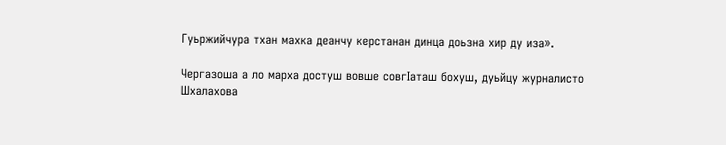Гуьржийчура тхан махка деанчу керстанан динца доьзна хир ду иза».

Чергазоша а ло марха достуш вовше совгIаташ бохуш, дуьйцу журналисто Шхалахова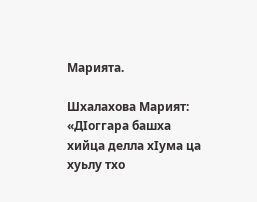Марията.

Шхалахова Марият: «ДIоггара башха хийца делла хIума ца хуьлу тхо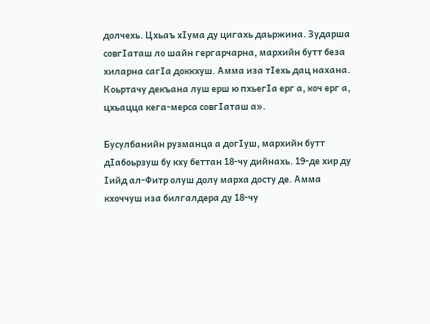долчехь. Цхьаъ хIума ду цигахь даьржина. Зударша совгIаташ ло шайн гергарчарна, мархийн бутт беза хиларна сагIа доккхуш. Амма иза тIехь дац нахана. Коьртачу декъана луш ерш ю пхьегIа ерг а, коч ерг а, цхьацца кега-мерса совгIаташ а».

Бусулбанийн рузманца а догIуш, мархийн бутт дIабоьрзуш бу кху беттан 18-чу дийнахь. 19-де хир ду Iийд ал-Фитр олуш долу марха досту де. Амма кхоччуш иза билгалдера ду 18-чу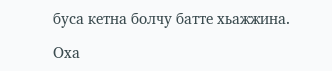буса кетна болчу батте хьажжина.

Оха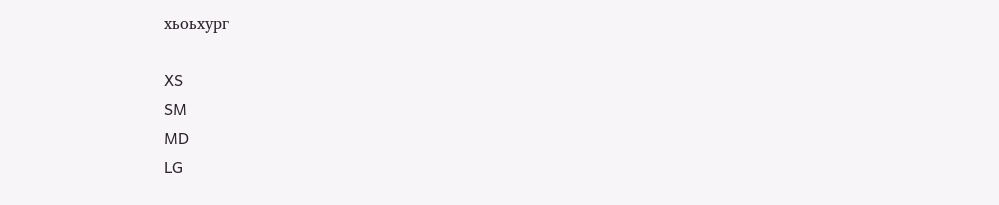хьоьхург

XS
SM
MD
LG